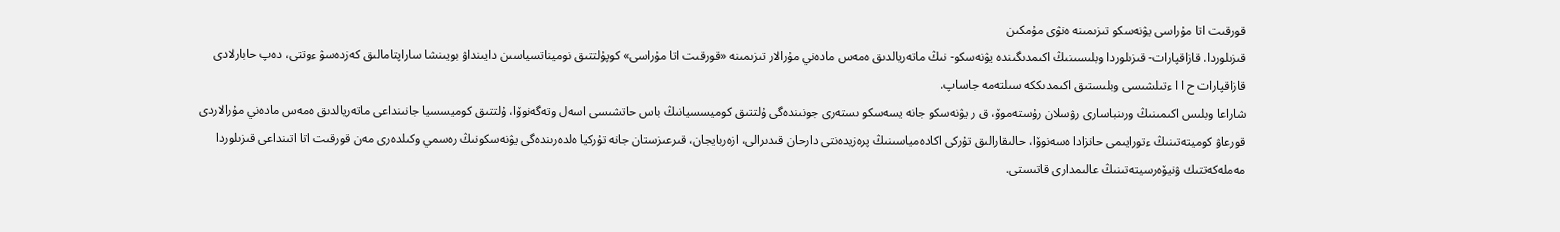قورقىت اتا مۇراسى يۋنەسكو تىزىمىنە ەنۋى مۇمكىن
قىزىلوردا. قازاقپارات- قىزىلوردا وبلىسىنىڭ اكىمدىگىندە يۋنەسكو- نىڭ ماتەريالدىق ەمەس مادەني مۇرالار تىزىمىنە «قورقىت اتا مۇراسى» كوپۇلتتىق نوميناتسياسىن دايىنداۋ بويىنشا ساراپتامالىق كەزدەسۋ ءوتتى، دەپ حابارلادى قازاقپارات ح ا ا ءتىلشىسى وبلىستىق اكىمدىككە سىلتەمە جاساپ.
شاراعا وبلىس اكىمىنىڭ ورىنباسارى رۋسلان رۇستەموۆ، ق ر يۋنەسكو جانە يسەسكو ىستەرى جونىندەگى ۇلتتىق كوميسسيانىڭ باس حاتشىسى اسەل وتەگەنوۆا، ۇلتتىق كوميسسيا جانىنداعى ماتەريالدىق ەمەس مادەني مۇرالاردى قورعاۋ كوميتەتىنىڭ ءتورايىمى حانزادا ەسەنوۆا، حالىقارالىق تۇركى اكادەمياسىنىڭ پرەزيدەنتى دارحان قىدىرالى، ازەربايجان، قىرعىزستان جانە تۇركيا ەلدەرىندەگى يۋنەسكونىڭ رەسمي وكىلدەرى مەن قورقىت اتا اتىنداعى قىزىلوردا مەملەكەتتىك ۋنيۆەرسيتەتىنىڭ عالىمدارى قاتىستى.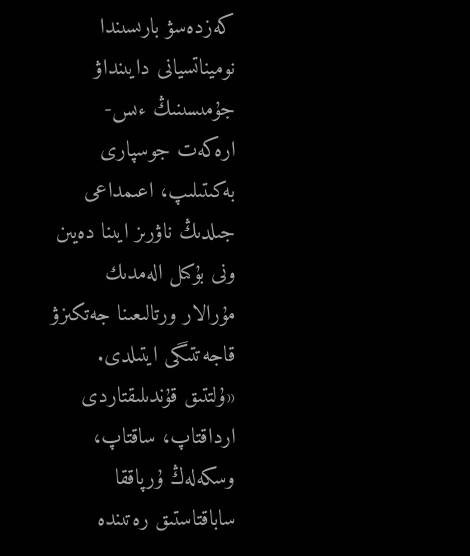كەزدەسۋ بارىسىندا نوميناتسيانى دايىنداۋ جۇمىسىنىڭ ءىس- ارەكەت جوسپارى بەكىتىلىپ، اعىمداعى جىلدىڭ ناۋرىز ايىنا دەيىن ونى بۇكىل الەمدىك مۇرالار ورتالىعىنا جەتكىزۋ قاجەتتىگى ايتىلدى.
«ۇلتتىق قۇندىلىقتاردى ارداقتاپ، ساقتاپ، وسكەلەڭ ۇرپاققا ساباقتاستىق رەتىندە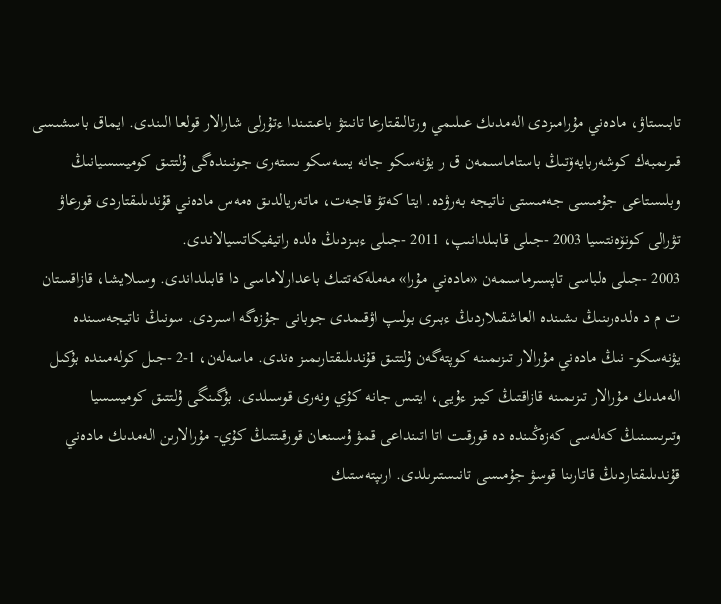تابىستاۋ، مادەني مۇرامىزدى الەمدىك عىلىمي ورتالىقتارعا تانىتۋ باعىتىندا ءتۇرلى شارالار قولعا الىندى. ايماق باسشىسى قىرىمبەك كوشەربايەۆتىڭ باستاماسىمەن ق ر يۋنەسكو جانە يسەسكو ىستەرى جونىندەگى ۇلتتىق كوميسسيانىڭ وبلىستاعى جۇمىسى جەمىستى ناتيجە بەرۋدە. ايتا كەتۋ قاجەت، ماتەريالدىق ەمەس مادەني قۇندىلىقتاردى قورعاۋ تۋرالى كونۆەنتسيا 2003 -جىلى قابىلدانىپ، 2011 -جىلى ءبىزدىڭ ەلدە راتيفيكاتسيالاندى.
2003 -جىلى ەلباسى تاپسىرماسىمەن «مادەني مۇرا» مەملەكەتتىك باعدارلاماسى دا قابىلداندى. وسىلايشا، قازاقستان ت م د ەلدەرىنىڭ ىشىندە العاشقىلاردىڭ ءبىرى بولىپ اۋقىمدى جوبانى جۇزەگە اسىردى. سونىڭ ناتيجەسىندە يۋنەسكو- نىڭ مادەني مۇرالار تىزىمىنە كوپتەگەن ۇلتتىق قۇندىلىقتارىمىز ەندى. ماسەلەن، 1-2 -جىل كولەمىندە بۇكىل الەمدىك مۇرالار تىزىمىنە قازاقتىڭ كيىز ءۇيى، ايتىس جانە كۇي ونەرى قوسىلدى. بۇگىنگى ۇلتتىق كوميسسيا وتىرىسىنىڭ كەلەسى كەزەڭىندە دە قورقىت اتا اتىنداعى قمۋ ۇسىنعان قورقىتتىڭ كۇي- مۇرالارىن الەمدىك مادەني قۇندىلىقتاردىڭ قاتارىنا قوسۋ جۇمىسى تانىستىرىلدى. ارىپتەستىك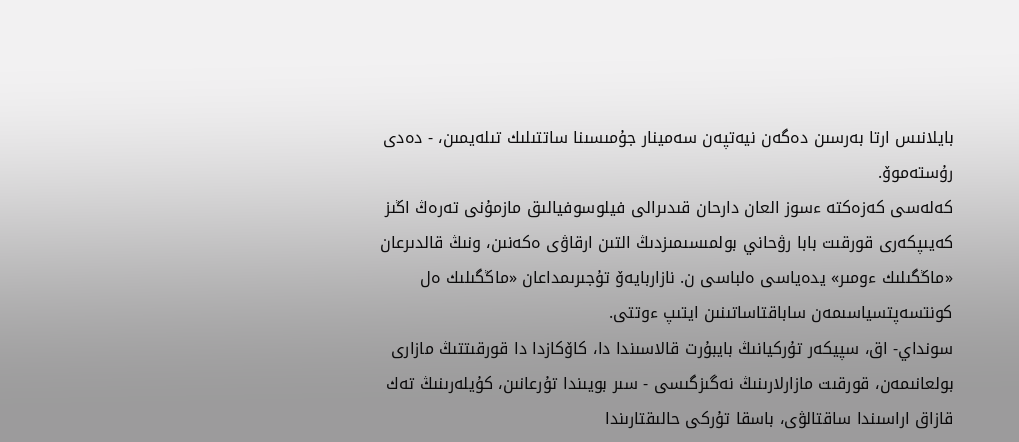بايلانىس ارتا بەرسىن دەگەن نيەتپەن سەمينار جۇمىسىنا ساتتىلىك تىلەيمىن، - دەدى رۇستەموۆ.
كەلەسى كەزەكتە ءسوز العان دارحان قىدىرالى فيلوسوفيالىق مازمۇنى تەرەڭ اڭىز كەيىپكەرى قورقىت بابا رۋحاني بولمىسىمىزدىڭ التىن ارقاۋى ەكەنىن، ونىڭ قالدىرعان «ماڭگىلىك ءومىر» يدەياسى ەلباسى ن. نازاربايەۆ تۇجىرىمداعان «ماڭگىلىك ەل كونتسەپتسياسىمەن ساباقتاساتىنىن ايتىپ ءوتتى.
سونداي- اق، سپيكەر تۇركيانىڭ بايبۇرت قالاسىندا دا، كاۆكازدا دا قورقىتتىڭ مازارى بولعانىمەن، قورقىت مازارلارىنىڭ نەگىزگىسى - سىر بويىندا تۇرعانىن، كۇيلەرىنىڭ تەك قازاق اراسىندا ساقتالۋى، باسقا تۇركى حالىقتارىندا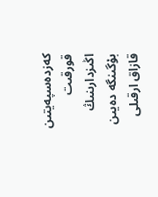كەزدەسپەيتىن قورقىت اڭىزدارىنىڭ بۇگىنگە دەيىن قازاق ارقىلى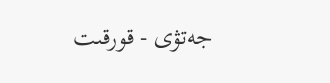جەتۋى - قورقىت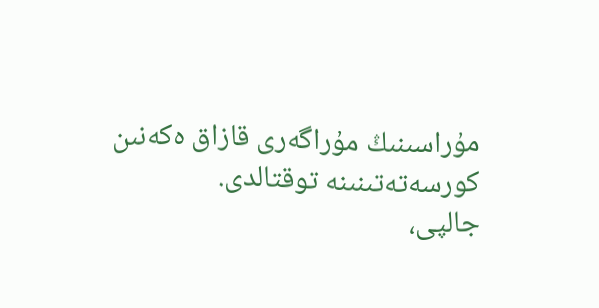مۇراسىنىڭ مۇراگەرى قازاق ەكەنىن كورسەتەتىنىنە توقتالدى.
جالپى،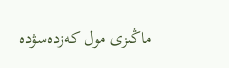ماڭىزى مول كەزدەسۋدە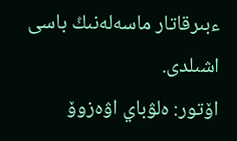ءبىرقاتار ماسەلەنىڭ باسى اشىلدى.
اۆتور: ەلۋباي اۋەزوۆ